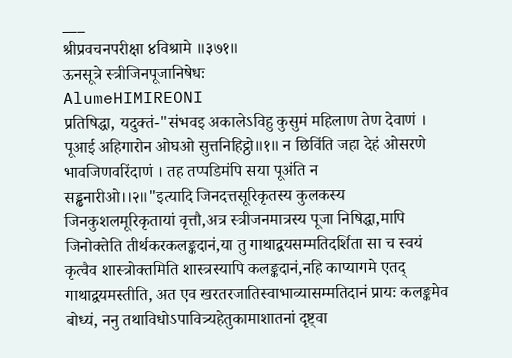___
श्रीप्रवचनपरीक्षा ४विश्रामे ॥३७१॥
ऊनसूत्रे स्त्रीजिनपूजानिषेधः
AlumeHIMIREONI
प्रतिषिद्धा, यदुक्तं-"संभवइ अकालेऽविहु कुसुमं महिलाण तेण देवाणं । पूआई अहिगारोन ओघओ सुत्तनिहिट्ठो॥१॥ न छिविंति जहा देहं ओसरणे भावजिणवरिंदाणं । तह तप्पडिमंपि सया पूअंति न सड्ढनारीओ।।२॥"इत्यादि जिनदत्तसूरिकृतस्य कुलकस्य जिनकुशलमूरिकृतायां वृत्तौ,अत्र स्त्रीजनमात्रस्य पूजा निषिद्धा,मापि जिनोक्तेति तीर्थकरकलङ्कदानं,या तु गाथाद्वयसम्मतिदर्शिता सा च स्वयं कृत्वैव शास्त्रोक्तमिति शास्त्रस्यापि कलङ्कदानं,नहि काप्यागमे एतद् गाथाद्वयमस्तीति, अत एव खरतरजातिस्वाभाव्यासम्मतिदानं प्रायः कलङ्कमेव बोध्यं, ननु तथाविधोऽपावित्र्यहेतुकामाशातनां दृष्ट्वा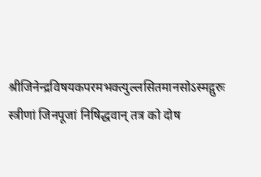श्रीजिनेन्द्रविषयकपरमभक्त्युल्लसितमानसोऽस्मद्गुरुः स्त्रीणां जिनपूजां निषिद्धवान् तत्र को दोष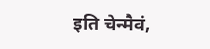इति चेन्मैवं,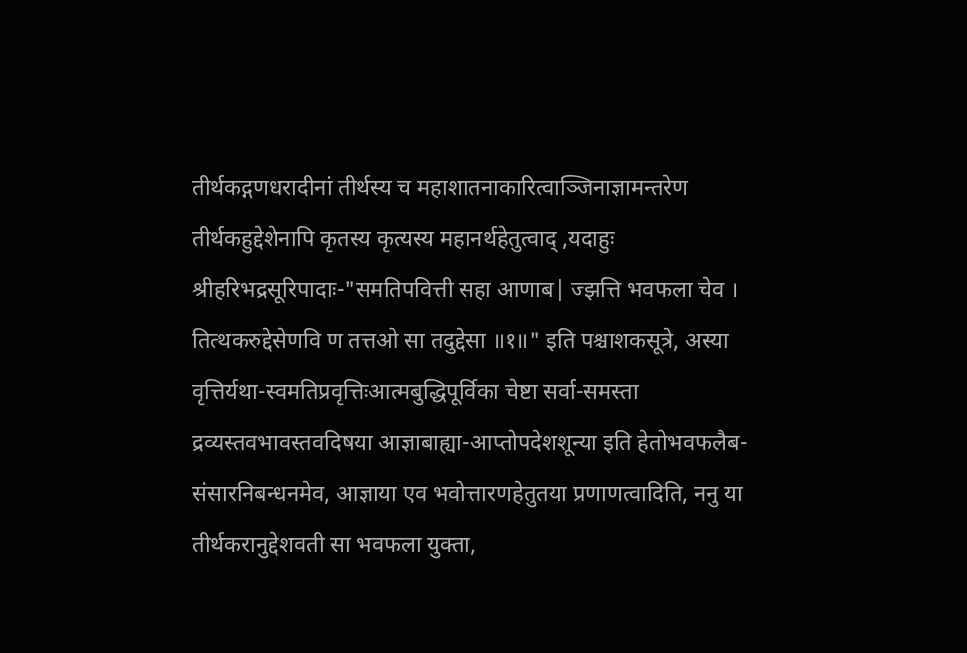तीर्थकद्गणधरादीनां तीर्थस्य च महाशातनाकारित्वाञ्जिनाज्ञामन्तरेण तीर्थकहुद्देशेनापि कृतस्य कृत्यस्य महानर्थहेतुत्वाद् ,यदाहुः श्रीहरिभद्रसूरिपादाः-"समतिपवित्ती सहा आणाब| ज्झत्ति भवफला चेव । तित्थकरुद्देसेणवि ण तत्तओ सा तदुद्देसा ॥१॥" इति पश्चाशकसूत्रे, अस्या वृत्तिर्यथा-स्वमतिप्रवृत्तिःआत्मबुद्धिपूर्विका चेष्टा सर्वा-समस्ता द्रव्यस्तवभावस्तवदिषया आज्ञाबाह्या-आप्तोपदेशशून्या इति हेतोभवफलैब-संसारनिबन्धनमेव, आज्ञाया एव भवोत्तारणहेतुतया प्रणाणत्वादिति, ननु या तीर्थकरानुद्देशवती सा भवफला युक्ता,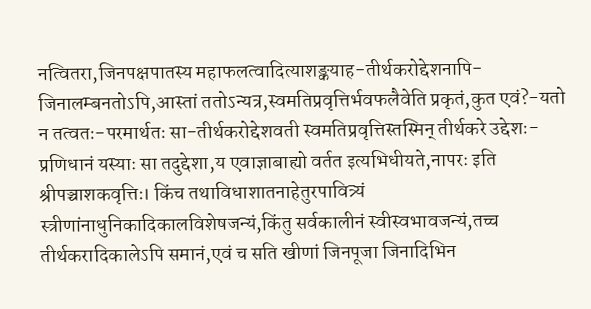नत्वितरा,जिनपक्षपातस्य महाफलत्वादित्याशङ्कयाह-तीर्थकरोद्देशनापि-जिनालम्बनतोऽपि,आस्तां ततोऽन्यत्र,स्वमतिप्रवृत्तिर्भवफलैवेति प्रकृतं,कुत एवं?-यतो न तत्वतः-परमार्थतः सा-तीर्थकरोद्देशवती स्वमतिप्रवृत्तिस्तस्मिन् तीर्थकरे उद्देशः-प्रणिधानं यस्याः सा तदुद्देशा,य एवाज्ञाबाह्यो वर्तत इत्यभिधीयते,नापरः इति श्रीपञ्चाशकवृत्तिः। किंच तथाविधाशातनाहेतुरपावित्र्यं स्त्रीणांनाधुनिकादिकालविशेषजन्यं,किंतु सर्वकालीनं स्वीस्वभावजन्यं,तच्च तीर्थकरादिकालेऽपि समानं,एवं च सति खीणां जिनपूजा जिनादिभिन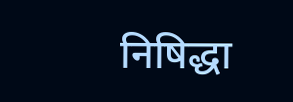निषिद्धा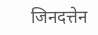जिनदत्तेन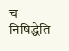च निषिद्धेति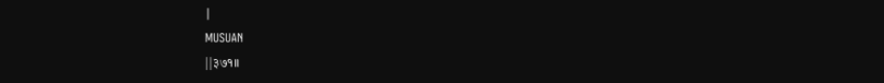|
MUSUAN
||३७१॥